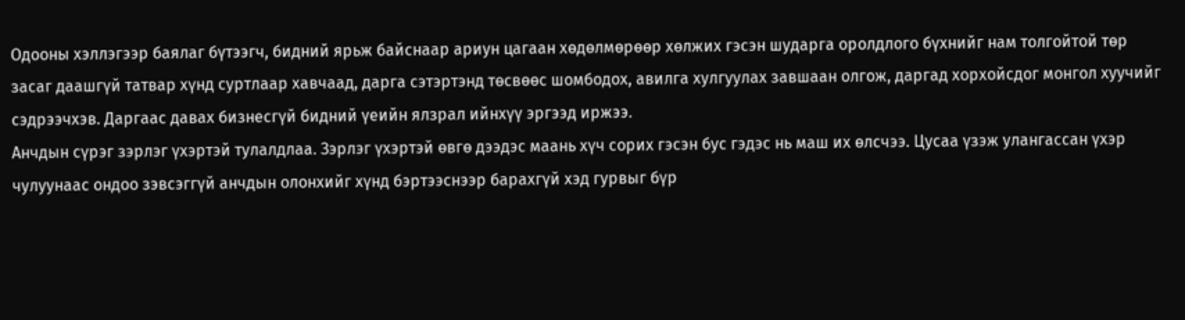Одооны хэллэгээр баялаг бүтээгч, бидний ярьж байснаар ариун цагаан хөдөлмөрөөр хөлжих гэсэн шударга оролдлого бүхнийг нам толгойтой төр засаг даашгүй татвар хүнд суртлаар хавчаад, дарга сэтэртэнд төсвөөс шомбодох, авилга хулгуулах завшаан олгож, даргад хорхойсдог монгол хуучийг сэдрээчхэв. Даргаас давах бизнесгүй бидний үеийн ялзрал ийнхүү эргээд иржээ.
Анчдын сүрэг зэрлэг үхэртэй тулалдлаа. Зэрлэг үхэртэй өвгө дээдэс маань хүч сорих гэсэн бус гэдэс нь маш их өлсчээ. Цусаа үзэж улангассан үхэр чулуунаас ондоо зэвсэггүй анчдын олонхийг хүнд бэртээснээр барахгүй хэд гурвыг бүр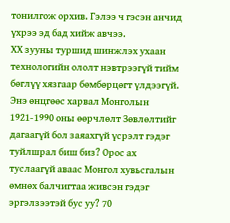тонилгож орхив. Гэлээ ч гэсэн анчид үхрээ эд бад хийж авчээ.
ХХ зууны туршид шинжлэх ухаан технологийн ололт нэвтрээгүй тийм бөглүү хязгаар бөмбөрцөгт үлдээгүй. Энэ өнцгөөс харвал Монголын 1921-1990 оны өөрчлөлт Зөвлөлтийг дагаагүй бол заяахгүй үсрэлт гэдэг туйлшрал биш биз? Орос ах туслаагүй аваас Монгол хувьсгалын өмнөх балчигтаа живсэн гэдэг эргэлзээтэй бус уу? 70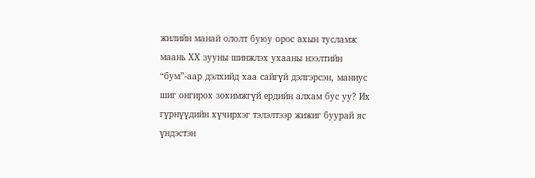жилийн манай ололт буюу орос ахын тусламж маань ХХ зууны шинжлэх ухааны нээлтийн “бум”-аар дэлхийд хаа сайгүй дэлгэрсэн, маниус шиг онгирох зохимжгүй ердийн алхам бус уу? Их гүрнүүдийн хүчирхэг тэлэлтээр жижиг буурай яс үндэстэн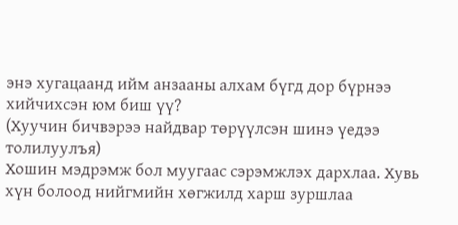энэ хугацаанд ийм анзааны алхам бүгд дор бүрнээ хийчихсэн юм биш үү?
(Хуучин бичвэрээ найдвар төрүүлсэн шинэ үедээ толилуулъя)
Хошин мэдрэмж бол муугаас сэрэмжлэх дархлаа. Хувь хүн болоод нийгмийн хөгжилд харш зуршлаа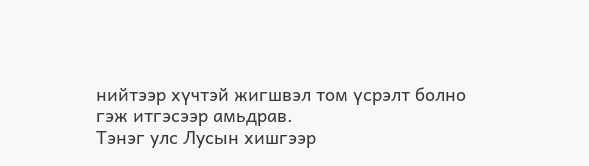нийтээр хүчтэй жигшвэл том үсрэлт болно гэж итгэсээр амьдрав.
Тэнэг улс Лусын хишгээр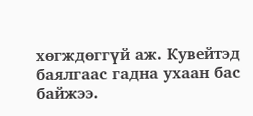хөгждөггүй аж. Кувейтэд баялгаас гадна ухаан бас байжээ.